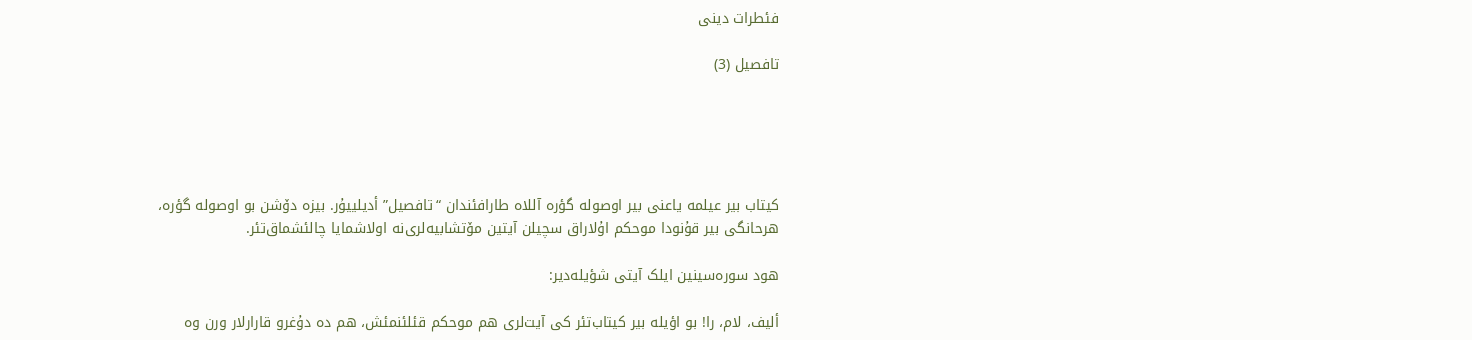فئطرات دینی

تافصیل (3)





کیتاب بیر عیلمە یاعنی بیر اوصولە گؤرە آللاە طارافئندان “تافصیل” أدیلییۇر. بیزە دۆشن بو اوصولە گؤرە، هرحانگی بیر قۇنودا موحکم اۇلاراق سچیلن آیتین مۆتشابیەلری‌نە اولاشمایا چالئشماق‌تئر.

هود سورەسینین ایلک آیتی شؤیلەدیر:

ألیف، لام، را! بو اؤیلە بیر کیتاب‌تئر کی آیت‌لری هم موحکم قئلئنمئش، هم دە دۇغرو قارارلار ورن وە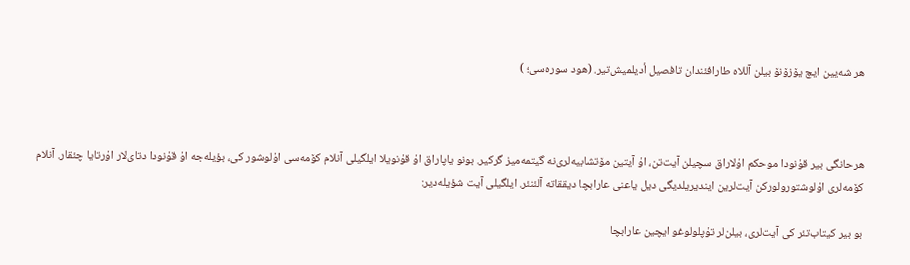هر شەیین ایچ یۆزۆنۆ بیلن آللاە طارافئندان تافصیل أدیلمیش‌تیر. (هود سورەسی؛ )



هرحانگی بیر قۇنودا موحکم اۇلاراق سچیلن آیت‌تن، اۇ آیتین مۆتشابیەلری‌نە گیتمەمیز گرکیر. بونو یاپاراق اۇ قۇنویلا ایلگیلی آنلام کۆمەسی اۇلوشور کی، بؤیلەجە اۇ قۇنودا دتای‌لار اۇرتایا چئقار. آنلام کۆمەلری اۇلوشتورولورکن آیت‌لرین ایندیریلدیگی دیل یاعنی عارابچا دیققاتە آلئنئر. ایلگیلی آیت شؤیلەدیر:

بو بیر کیتاب‌تئر کی آیت‌لری، بیلن‌لر تۇپلولوغو ایچین عارابچا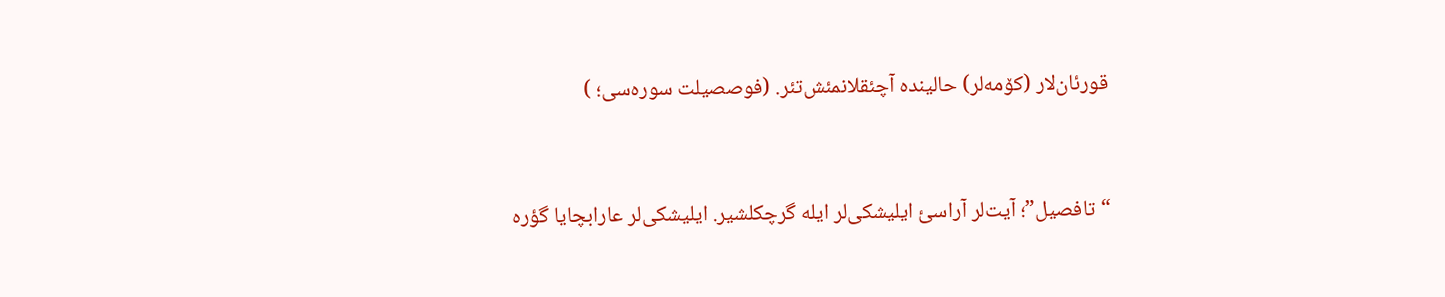قورئان‌لار (کۆمەلر) حالیندە آچئقلانمئش‌تئر. (فوصصیلت سورەسی؛ )



“تافصیل”؛ آیت‌لر آراسئ ایلیشکی‌لر ایلە گرچکلشیر. ایلیشکی‌لر عارابچایا گؤرە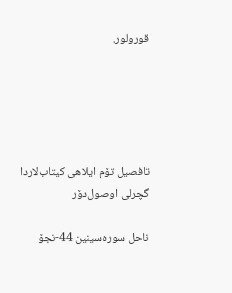قورولور.





تافصیل تۆم ایلاهی کیتاب‌لاردا گچرلی اوصول‌دۆر

ناحل سورەسینین 44-نجۆ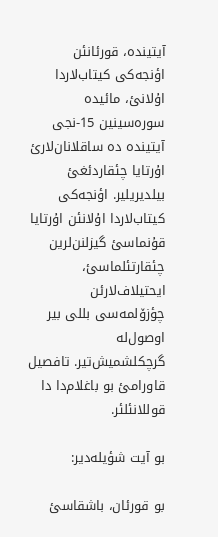آیتیندە، قورئانئن اؤنجەکی کیتاب‌لاردا اۇلانئ، مائیدە سورەسینین 15-نجی آیتیندە دە ساقلانان‌لارئ اۇرتایا چئقاردئغئ بیلدیریلیر. اؤنجەکی کیتاب‌لاردا اۇلانئن اۇرتایا قۇنماسئ گیزلنن‌لرین چئقارتئلماسئ، ایحتیلاف‌لارئن چؤزۆلمەسی بللی بیر اوصول‌لە گرچکلشمیش‌تیر. تافصیل قاورامئ بو باغلام‌دا دا قوللانئلئر.

بو آیت شؤیلەدیر:

بو قورئان، باشقاسئ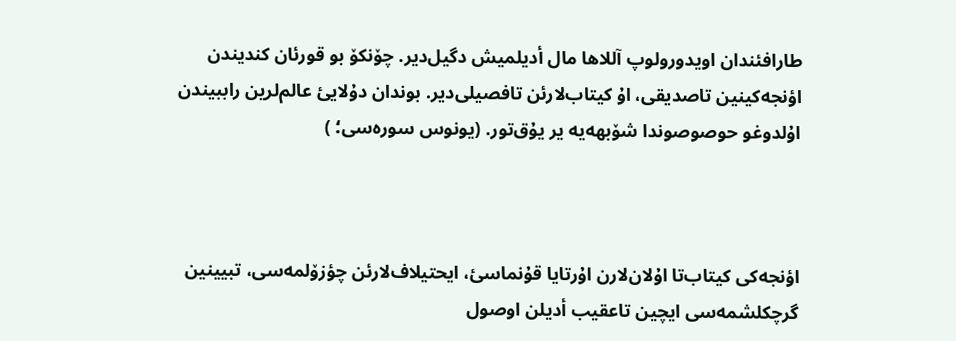طارافئندان اویدورولوپ آللاها مال أدیلمیش دگیل‌دیر. چۆنکۆ بو قورئان کندیندن اؤنجەکینین تاصدیقی، اۇ کیتاب‌لارئن تافصیلی‌دیر. بوندان دۇلایئ عالم‌لرین راببیندن اۇلدوغو حوصوصوندا شۆبهەیە یر یۇق‌تور. (یونوس سورەسی؛ )



اؤنجەکی کیتاب‌تا اۇلان‌لارن اۇرتایا قۇنماسئ، ایحتیلاف‌لارئن چؤزۆلمەسی، تبیینین گرچکلشمەسی ایچین تاعقیب أدیلن اوصول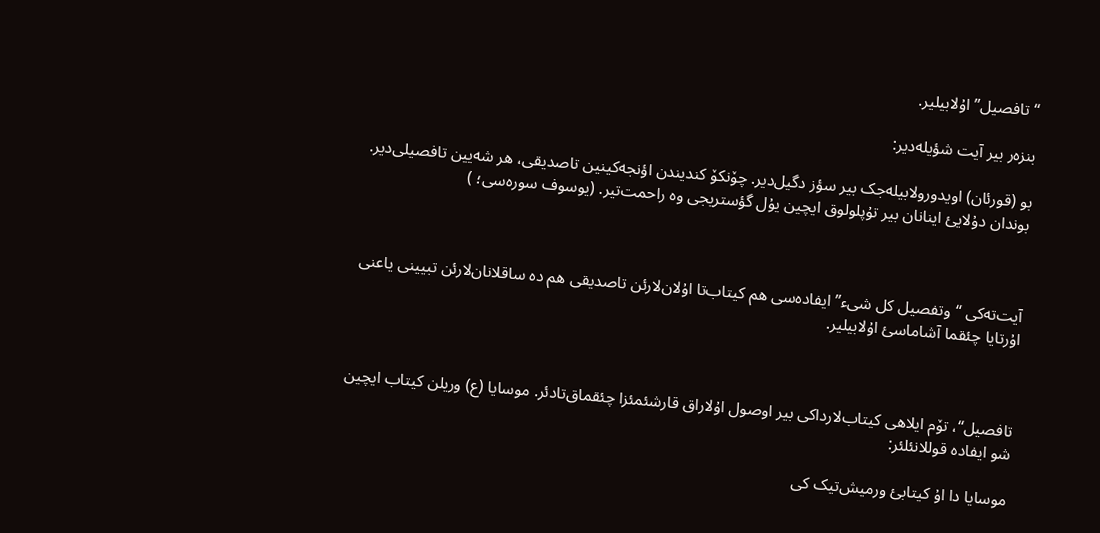“تافصیل” اۇلابیلیر.

بنزەر بیر آیت شؤیلەدیر:

بو (قورئان) اویدورولابیلەجک بیر سؤز دگیل‌دیر. چۆنکۆ کندیندن اؤنجەکینین تاصدیقی، هر شەیین تافصیلی‌دیر. بوندان دۇلایئ اینانان بیر تۇپلولوق ایچین یۇل گؤستریجی وە راحمت‌تیر. (یوسوف سورەسی؛ )



آیت‌تەکی “وتفصیل کل شیء” ایفادەسی هم کیتاب‌تا اۇلان‌لارئن تاصدیقی هم دە ساقلانان‌لارئن تبیینی یاعنی اۇرتایا چئقما آشاماسئ اۇلابیلیر.



تافصیل“، تۆم ایلاهی کیتاب‌لارداکی بیر اوصول اۇلاراق قارشئمئزا چئقماق‌تادئر. موسایا (ع) وریلن کیتاب ایچین شو ایفادە قوللانئلئر:

موسایا دا اۇ کیتابئ ورمیش‌تیک کی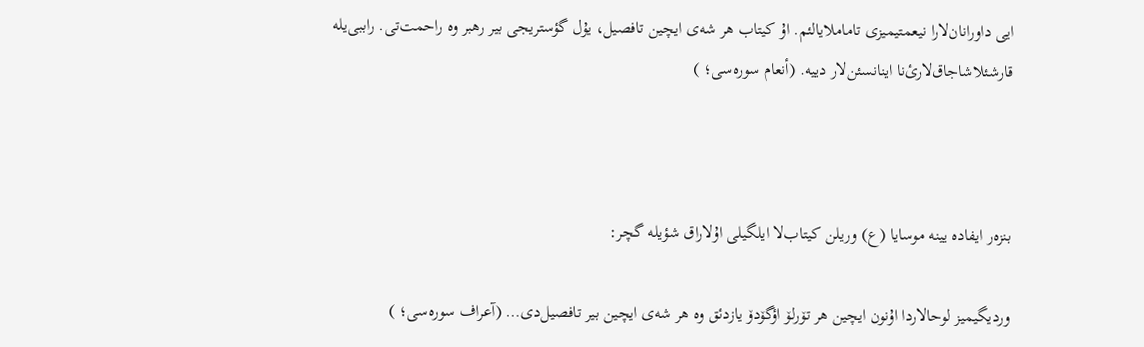ایی داورانان‌لارا نیعمتیمیزی تاماملایالئم. اۇ کیتاب هر شەی ایچین تافصیل، یۇل گؤستریجی بیر رهبر وە راحمت‌تی. راببی‌یلە قارشئلاشاجاق‌لارئ‌نا اینانسئن‌لار دییە. (أنعام سورەسی؛ )



بنزەر ایفادە یینە موسایا (ع) وریلن کیتاب‌لا ایلگیلی اۇلاراق شؤیلە گچر:

وردیگیمیز لوحالاردا اۇنون ایچین هر تۆرلۆ اؤگۆدۆ یازدئق وە هر شەی ایچین بیر تافصیل‌دی… (آعراف سورەسی؛ )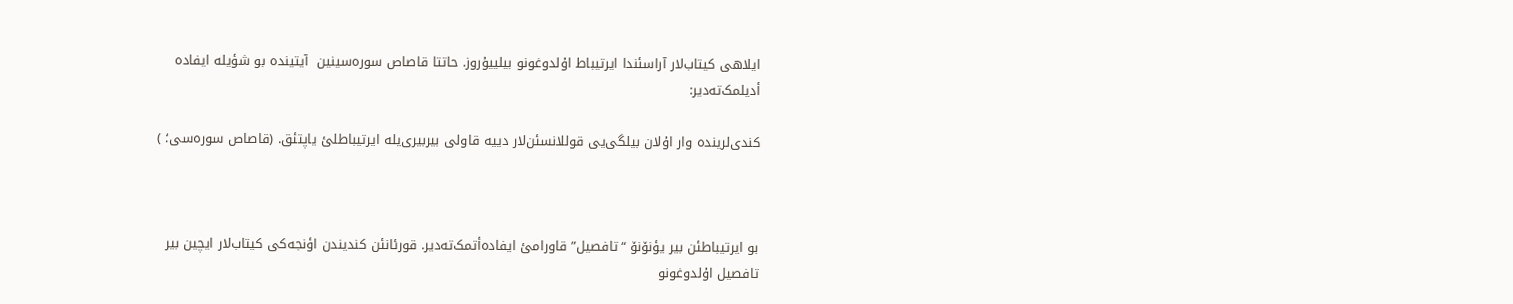ایلاهی کیتاب‌لار آراسئندا ایرتیباط اۇلدوغونو بیلییۇروز. حاتتا قاصاص سورەسینین  آیتیندە بو شؤیلە ایفادە أدیلمک‌تەدیر:

کندی‌لریندە وار اۇلان بیلگی‌یی قوللانسئن‌لار دییە قاولی بیربیری‌یلە ایرتیباطلئ یاپتئق. (قاصاص سورەسی؛ )



بو ایرتیباطئن بیر یؤنۆنۆ “تافصیل” قاورامئ ایفادەأتمک‌تەدیر. قورئانئن کندیندن اؤنجەکی کیتاب‌لار ایچین بیر تافصیل اۇلدوغونو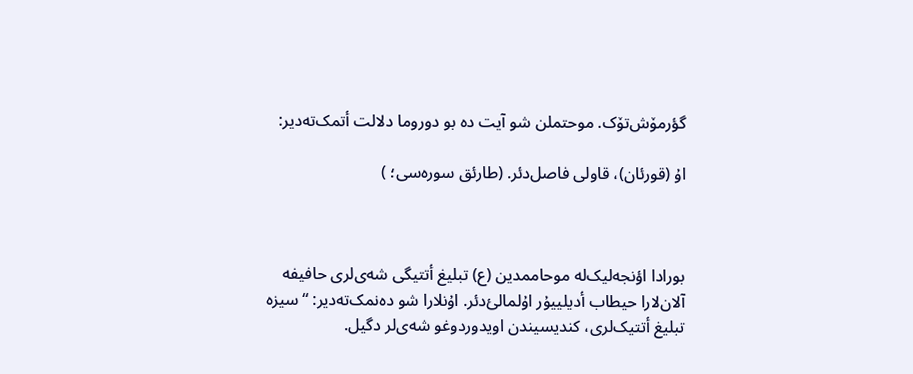گؤرمۆش‌تۆک. موحتملن شو آیت دە بو دوروما دلالت أتمک‌تەدیر:

اۇ (قورئان)، قاولی فاصل‌دئر. (طارئق سورەسی؛ )



بورادا اؤنجەلیک‌لە موحاممدین (ع) تبلیغ أتتیگی شەی‌لری حافیفە آلان‌لارا حیطاب أدیلییۇر اۇلمالئ‌دئر. اۇنلارا شو دەنمک‌تەدیر: “سیزە تبلیغ أتتیک‌لری، کندیسیندن اویدوردوغو شەی‌لر دگیل.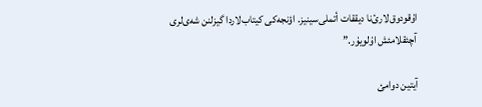اۇقودوق‌لارئ‌نا دیققات أتملی‌سینیز. اؤنجەکی کیتاب‌لاردا گیزلنن شەی‌لری آچئقلامئش اۇلویۇر.”

آیتین دوامئ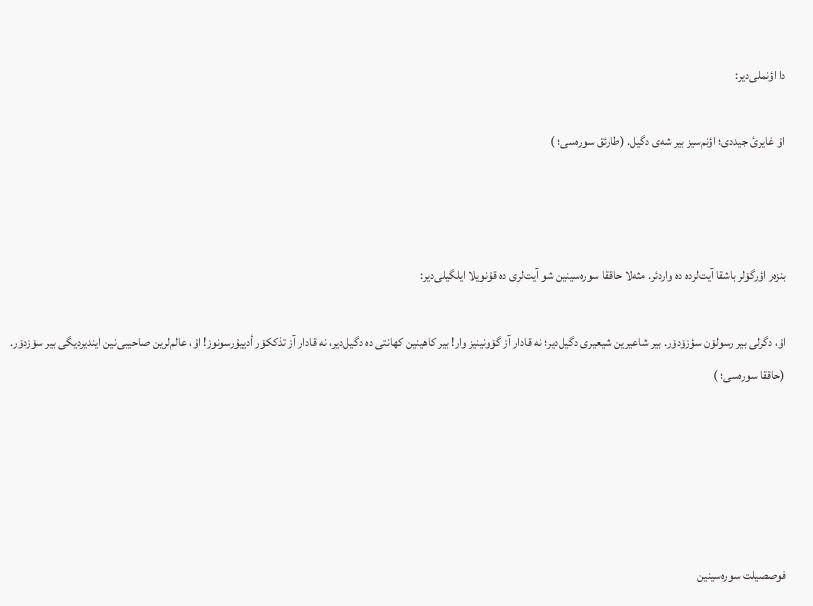دا اؤنملی‌دیر:

اۇ غایرئ جیددی؛ اؤنم‌سیز بیر شەی دگیل. (طارئق سورەسی؛ )



بنزەر اؤرگۆلر باشقا آیت‌لردە دە واردئر. مثەلا حاققا سورەسینین شو آیت‌لری دە قۇنویلا ایلگیلی‌دیر:

اۇ، دگرلی بیر رسولۆن سؤزۆدۆر. بیر شاعیرین شیعیری دگیل‌دیر؛ نە قادار آز گۆونینیز وار! بیر کاهینین کهانتی دە دگیل‌دیر، نە قادار آز تذککۆر أدییۇرسونوز! اۇ، عالم‌لرین صاحیبی‌نین ایندیردیگی بیر سۆزدۆر. (حاققا سورەسی؛ )





فوصصیلت سورەسینین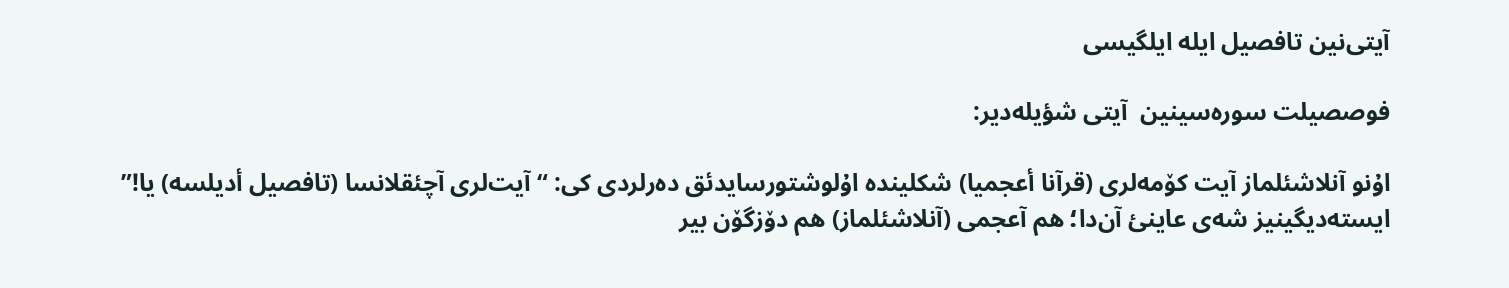آیتی‌نین تافصیل ایلە ایلگیسی

فوصصیلت سورەسینین  آیتی شؤیلەدیر:

اۇنو آنلاشئلماز آیت کۆمەلری (قرآنا أعجمیا) شکلیندە اۇلوشتورسایدئق دەرلردی کی: “آیت‌لری آچئقلانسا (تافصیل أدیلسە) یا!” ایستەدیگینیز شەی عاینئ آن‌دا؛ هم آعجمی (آنلاشئلماز) هم دۆزگۆن بیر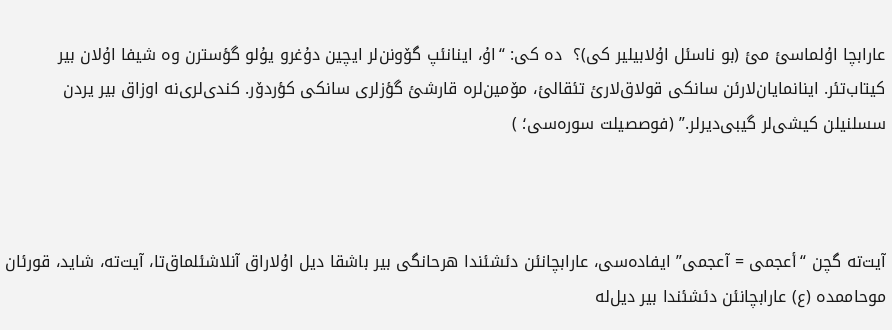عارابچا اۇلماسئ مئ (بو ناسئل اۇلابیلیر کی)؟  دە کی: “اۇ، اینانئپ گۆونن‌لر ایچین دۇغرو یۇلو گؤسترن وە شیفا اۇلان بیر کیتاب‌تئر. اینانمایان‌لارئن سانکی قولاق‌لارئ تئقالئ، مۆمین‌لرە قارشئ گؤزلری سانکی کؤردۆر. کندی‌لری‌نە اوزاق بیر یردن سسلنیلن کیشی‌لر گیبی‌دیرلر.” (فوصصیلت سورەسی؛ )



آیت‌تە گچن “أعجمی = آعجمی” ایفادەسی، عارابچانئن دئشئندا هرحانگی بیر باشقا دیل اۇلاراق آنلاشئلماق‌تا، آیت‌تە، شاید، قورئان موحاممدە (ع) عارابچانئن دئشئندا بیر دیل‌لە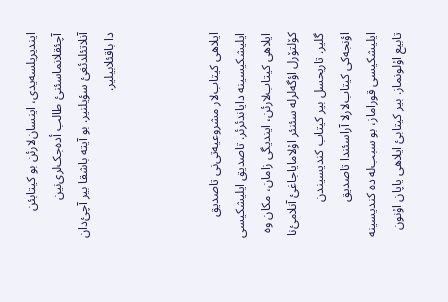ایندیریلسەیدی، اینسان‌لارئن بو کیتابئن آچئقلانماسئنئ طالب أدەجک‌لری‌نین آنلاتئلدئغئ سؤیلنیر. بو آیتە باشقا بیر آچئ‌دان دا باقئلابیلیر.



ایلاهی کیتاب‌لار مشروعیەتی‌نی تاصدیق ایلیشکیسینە دایاندئرئر. تاصدیق ایلیشکیسی ایلاهی کیتاب‌لارئن، ایندیگی زامان، مکان وە کۆلتۆرل اؤگەلرلە سئنئر اۇلامایاجاغئ آنلامئ‌نا گلیر. تاریحسل بیر کیتاب کندیسیندن اؤنجەکی کیتاب‌لارلا آراسئندا تاصدیق ایلیشکیسی قوراماز، بو سبب‌لە دە کندیسینە تابیع اۇلونماز. بیر کیتابئ ایلاهی یاپان اۇنون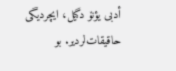أدبی یؤنۆ دگیل، ایچردیگی حاقیقات‌لردیر. بو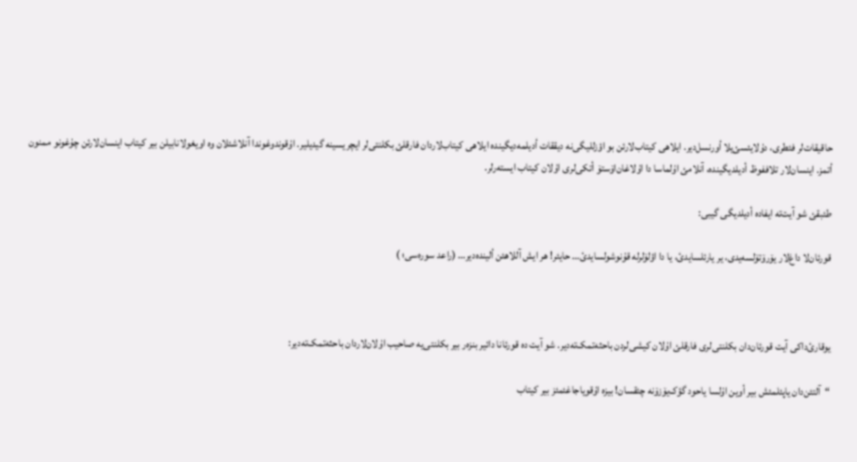حاقیقات‌لر فئطری، دۇلایئسئ‌یلا أورنسل‌دیر. ایلاهی کیتاب‌لارئن بو اؤزللیگی‌نە دیققات أدیلمەدیگیندە ایلاهی کیتاب‌لاردان فارقلئ بکلنتی‌لر ایچریسینە گیدیلیر. اۇقوندوغوندا آنلاشئلان وە اویغولانابیلن بیر کیتاب اینسان‌لارئن چۇغونو ممنون أتمز. اینسان‌لار تلاففوظ أدیلدیگیندە، آنلامئ اۇلماسا دا اۇلاغان‌اۆستۆ أتکی‌لری اۇلان کیتاب ایستەرلر.

طئبقئ شو آیت‌تە ایفادە أدیلدیگی گیبی:

قورئان‌لا داغ‌لار یۆرۆتۆلسەیدی، یر یارئلسایدئ، یا دا اؤلۆلرلە قۇنوشولسایدئ… حایئر! هر ایش آللاهئن ألیندەدیر… (راعد سورەسی؛ )



یوقارئ‌داکی آیت قورئان‌دان بکلنتی‌لری فارقلئ اۇلان کیشی‌لردن باحثەتمک‌تەدیر. شو آیت دە قورئانا دائیر بنزەر بیر بکلنتی‌یە صاحیب اۇلان‌لاردان باحثەتمک‌تەدیر:

“آلتئن‌دان یاپئلمئش بیر أوین اۇلسا یاحود گؤک‌یۆزۆنە چئقسان! بیزە اۇقویاجاغئمئز بیر کیتاب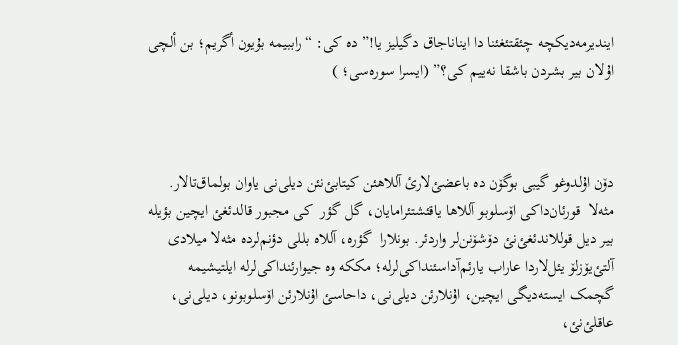ایندیرمەدیکچە چئقتئغئنا دا ایناناجاق دگیلیز یا!” دە کی: “راببیمە بۇیون أگریم؛ بن ألچی اۇلان بیر بشردن باشقا نەییم کی؟” (ایسرا سورەسی؛ )



دۆن اۇلدوغو گیبی بوگۆن دە باعضئ‌لارئ آللاهئن کیتابئ‌نئن دیلی‌نی یاوان بولماق‌تالار. مثەلا  قورئان‌داکی اۆسلوبو آللاها یاقئشتئرامایان، گل گؤر  کی مجبور قالدئغئ ایچین بؤیلە بیر دیل قوللاندئغئ‌نئ دۆشۆنن‌لر واردئر. بونلارا  گؤرە، آللاە بللی دؤنم‌لردە مثەلا میلادی آلتئ‌یۆزلۆ یئل‌لاردا عاراب یارئم‌آداسئنداکی‌لرلە؛ مککە وە جیوارئنداکی‌لرلە ایلتیشیمە گچمک ایستەدیگی ایچین، اۇنلارئن دیلی‌نی، داحاسئ اۇنلارئن اۆسلوبونو، دیلی‌نی، عاقلئ‌نئ،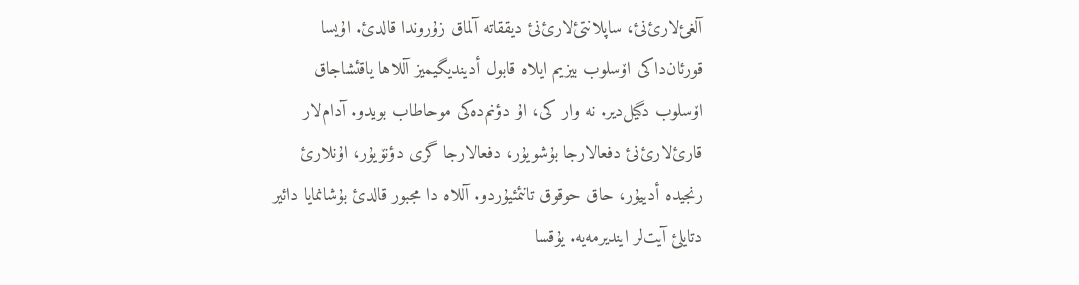آلغئ‌لارئ‌نئ، ساپلانتئ‌لارئ‌نئ دیققاتە آلماق زۇروندا قالدئ. اۇیسا قورئان‌داکی اۆسلوب بیزیم ایلاە قابول أدیندیگیمیز آللاها یاقئشاجاق اۆسلوب دگیل‌دیر. نە وار کی، اۇ دؤنم‌دەکی موحاطاب بویدو. آدام‌لار قارئ‌لارئ‌نئ دفعالارجا بۇشویۇر، دفعالارجا گری دؤنۆیۇر، اۇنلارئ رنجیدە أدییۇر، حاق حوقوق تانئمئیۇردو. آللاە دا مجبور قالدئ بۇشانمایا دائیر دتایلئ آیت‌لر ایندیرمەیە. یۇقسا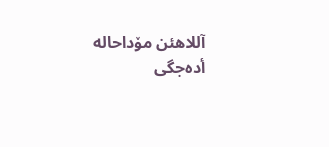آللاهئن مۆداحالە أدەجگی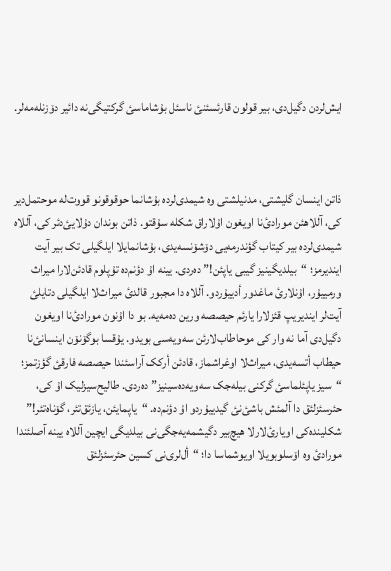ایش‌لردن دگیل‌دی، بیر قولون قارئسئنئ ناسئل بۇشاماسئ گرکتیگی‌نە دائیر دۆزنلەمەلر.



ذاتن اینسان گلیشتی، مدنیلشتی وە شیمدی‌لردە بۇشانما حوقوقونو قووت‌لە موحتمل‌دیر کی، آللاهئن مورادئ‌نا اویغون اۇلاراق شکلە سۇقتو. ذاتن بوندان دۇلایئ‌دئر کی، آللاە شیمدی‌لردە بیر کیتاب گؤندرمەیی دۆشۆنسەیدی، بۇشانمایلا ایلگیلی تک بیر آیت ایندیرمز؛ “بیلدیگینیز گیبی یاپئن!” دەردی. یینە اۇ دؤنم‌دە تۇپلوم قادئن‌لارا میراث ورمییۇر، اۇنلارئ ماغدور أدییۇردو. آللاە دا مجبور قالدئ میراث‌لا ایلگیلی دتایلئ آیت‌لر ایندیریپ قئزلارا یارئم حیصصە ورین دەمەیە. بو دا اۇنون مورادئ‌نا اویغون دگیل‌دی آما نە وار کی موحاطاب‌لارئن سەویەسی بویدو. یۇقسا بوگۆنۆن اینسانئ‌نا حیطاب أتسەیدی، میراث‌لا اوغراشماز، قادئن أرکک آراسئندا حیصصە فارقئ گؤزتمز؛ “سیز یاپئلماسئ گرکنی بیلەجک سەویەدەسینیز” دەردی. طالیح‌سیزلیک اۇ کی، حئرسئزلئق دا آلمئش باشئ‌نئ گیدییۇردو اۇ دؤنم‌دە. “یاپمایئن، یازئق‌تئر، گۆناەتئر!” شکلیندەکی اویارئ‌لارلا هیچ‌بیر دگیشمەیەجگی‌نی بیلدیگی ایچین آللاە یینە آصلئندا مورادئ وە اۆسلوبویلا اویوشماسا دا؛ “أل‌لری‌نی کسین حئرسئزلئق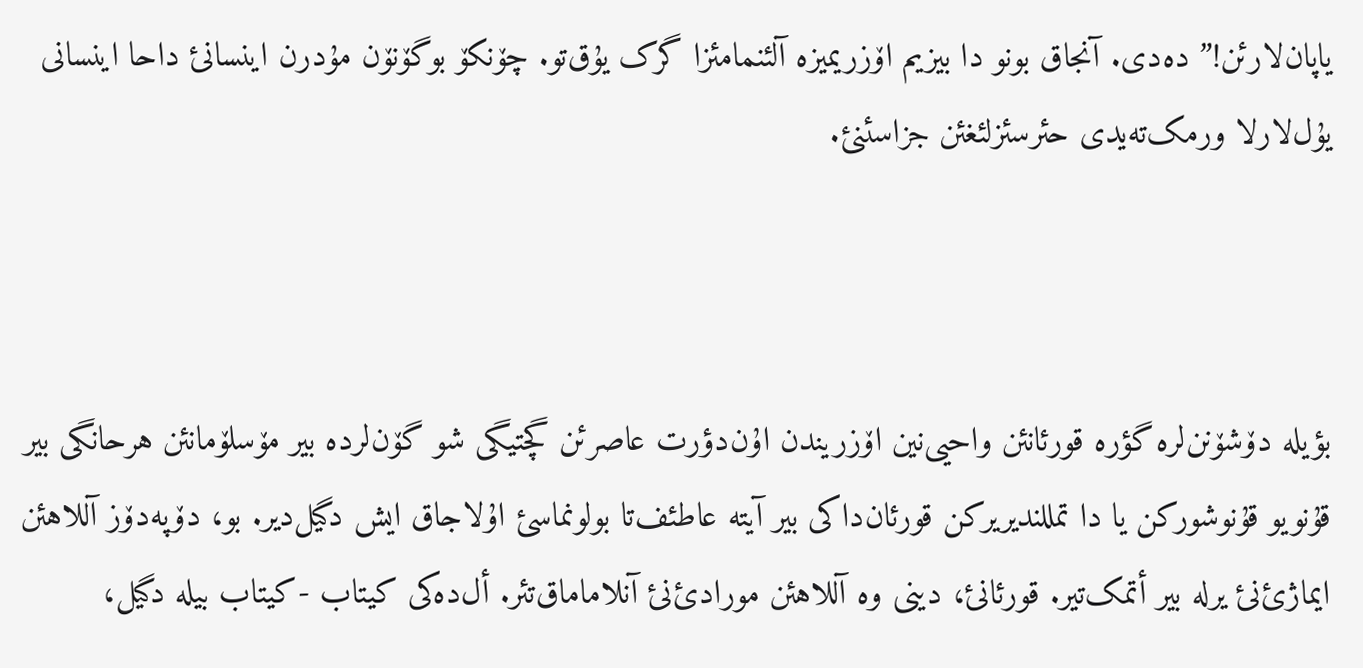یاپان‌لارئن!” دەدی. آنجاق بونو دا بیزیم اۆزریمیزە آلئنمامئزا گرک یۇق‌تو. چۆنکۆ بوگۆنۆن مۇدرن اینسانئ داحا اینسانی یۇل‌لارلا ورمک‌تەیدی حئرسئزلئغئن جزاسئنئ.



بؤیلە دۆشۆنن‌لرە گؤرە قورئانئن واحیی‌نین اۆزریندن اۇن‌دؤرت عاصرئن گچتیگی شو گۆن‌لردە بیر مۆسلۆمانئن هرحانگی بیر قۇنویو قۇنوشورکن یا دا تمللندیریرکن قورئان‌داکی بیر آیتە عاطئف‌تا بولونماسئ اۇلاجاق ایش دگیل‌دیر. بو، دۆپەدۆز آللاهئن ایماژئ‌نئ یرلە بیر أتمک‌تیر. قورئانئ، دینی وە آللاهئن مورادئ‌نئ آنلاماماق‌تئر. أل‌دەکی کیتاب -کیتاب بیلە دگیل،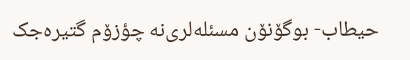حیطاب- بوگۆنۆن مسئلەلری‌نە چؤزۆم گتیرەجک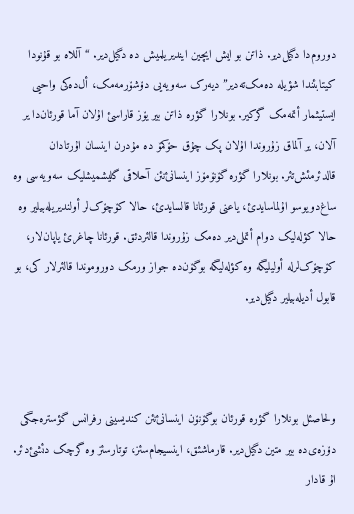دوروم‌دا دگیل‌دیر. ذاتن بو ایش ایچین ایندیریلمیش دە دگیل‌دیر. “آللاە بو قۇنودا کیتابئندا شؤیلە دەمک‌تەدیر” دیەرک سەویەیی دۆشۆرمەمک، أل‌دەکی واحیی ایستیثمار أتمەمک گرکیر. بونلارا گؤرە ذاتن بیر یۆز قاراسئ اۇلان آما قورئان‌دا یر آلان، یر آلماق زۇروندا اۇلان پک چۇق حۆکمۆ دە مۇدرن اینسان اۇرتادان قالدئرمئش‌تئر. بونلارا گؤرە گۆنۆمۆز اینسانئ‌نئن آحلاقی گلیشمیشلیک سەویەسی وە ساغ‌دویوسو اۇلماسایدئ، یاعنی قورئانا قالسایدئ، حالا کۆچۆک‌لر أولندیریلەبیلیر وە حالا کؤلەلیک دوام أتملی‌دیر دەمک زۇروندا قالئردئق. قورئانا چاغرئ یاپان‌لار، کۆچۆک‌لرلە أولیلیگە وە کؤلەلیگە بوگۆن‌دە جواز ورمک دوروموندا قالئرلار کی، بو قابول أدیلەبیلیر دگیل‌دیر.



ولحاصئل بونلارا گؤرە قورئان بوگۆنۆن اینسانئ‌نئن کندیسینی رفرانس گؤسترەجگی دۆزەی‌دە بیر متین دگیل‌دیر. قارماشئق، اینسیجام‌سئز، توتارسئز وە گرچک دئشئ‌دئر. اۇ قادار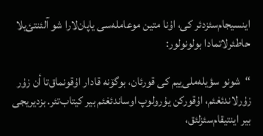اینسیجام‌سئزدئر کی، اۇنا متین موعاملەسی یاپان‌لارا شو آلئنتئ‌یلا حاطئرلاتمادا بولونولور:

“شونو سؤیلەملی‌ییم کی قورئان، بوگۆنە قادار اۇقونماق‌تا أن زۇر زۇرلاندئغئم، اۇقورکن یۇرولوپ اوساندئغئم بیر کیتاب‌تئر. بزدیریجی بیر اینتیقام‌سئزلئق،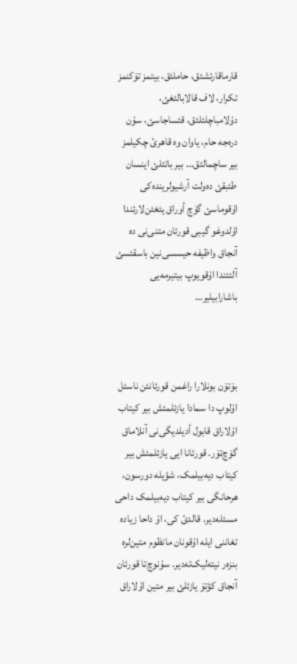قارماقارئشئق، حاملئق، بیتمز تۆکنمز تکرار، لاف قالابالئغئ، دۇلامباچلئلئق، قئساجاسئ، سۇن درەجە حام، یاوان وە قاهرئ چکیلمز بیر ساچمالئق… بیر باتئلئ اینسان طئبقئ دەولت آرشیولریندەکی اۇقوماسئ گۆچ أوراق یئغئن‌لارئندا اۇلدوغو گیبی قورئان متنی‌نی دە آنجاق واظیفە حیسسی‌نین باسقئسئ آلتئندا اۇقویوپ بیتیرمەیی باشارابیلیر…



بۆتۆن بونلارا راغمن قورئانئن ناسئل اۇلوپ دا سمادا یازئلمئش بیر کیتاب اۇلاراق قابول أدیلدیگی‌نی آنلاماق گۆچ‌تۆر. قورئانا ایی یازئلمئش بیر کیتاب دیەبیلمک، شؤیلە دورسون، هرحانگی بیر کیتاب دیەبیلمک داحی مسئلەدیر. قالدئ کی، اۇ داحا زیادە تغاننی ایلە اۇقونان مانظوم متین‌لرە بنزەر نیتەلیک‌تەدیر. سۇنوچ‌تا قورئان آنجاق کؤتۆ یازئلئ بیر متین اۇلاراق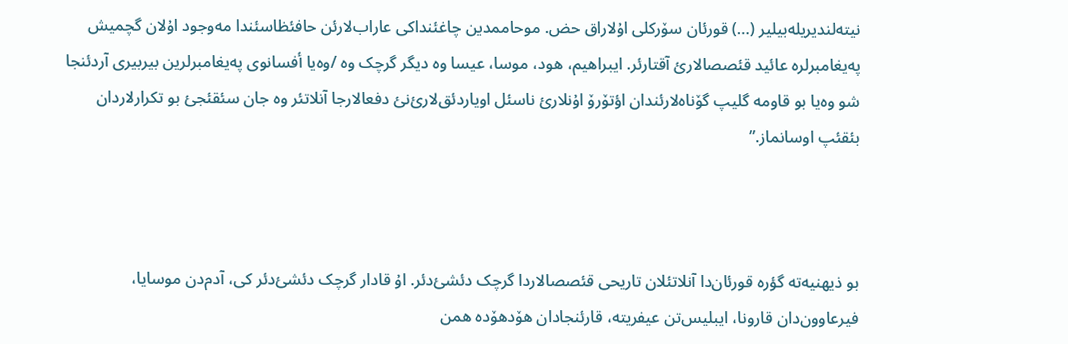نیتەلندیریلەبیلیر (…) قورئان سۆرکلی اۇلاراق حض. موحاممدین چاغئنداکی عاراب‌لارئن حافئظاسئندا مەوجود اۇلان گچمیش پەیغامبرلرە عائید قئصصالارئ آقتارئر. ایبراهیم، هود، موسا، عیسا وە دیگر گرچک وە /وەیا أفسانوی پەیغامبرلرین بیربیری آردئنجا شو وەیا بو قاومە گلیپ گۆناەلارئندان اؤتۆرۆ اۇنلارئ ناسئل اویاردئق‌لارئ‌نئ دفعالارجا آنلاتئر وە جان سئقئجئ بو تکرارلاردان بئقئپ اوسانماز.”



بو ذیهنیەتە گؤرە قورئان‌دا آنلاتئلان تاریحی قئصصالاردا گرچک دئشئ‌دئر. اۇ قادار گرچک دئشئ‌دئر کی، آدم‌دن موسایا، فیرعاوون‌دان قارونا، ایبلیس‌تن عیفریتە، قارئنجادان هۆدهۆدە همن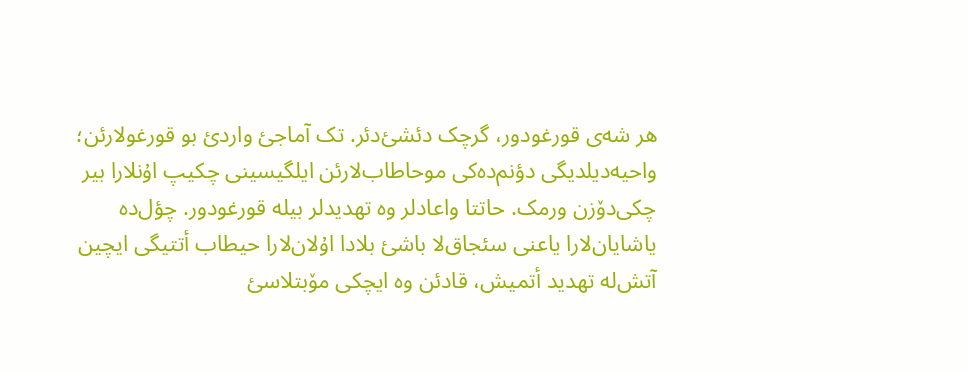هر شەی قورغودور، گرچک دئشئ‌دئر. تک آماجئ واردئ بو قورغولارئن؛ واحیەدیلدیگی دؤنم‌دەکی موحاطاب‌لارئن ایلگیسینی چکیپ اۇنلارا بیر چکی‌دۆزن ورمک. حاتتا واعادلر وە تهدیدلر بیلە قورغودور. چؤل‌دە یاشایان‌لارا یاعنی سئجاق‌لا باشئ بلادا اۇلان‌لارا حیطاب أتتیگی ایچین آتش‌لە تهدید أتمیش، قادئن وە ایچکی مۆبتلاسئ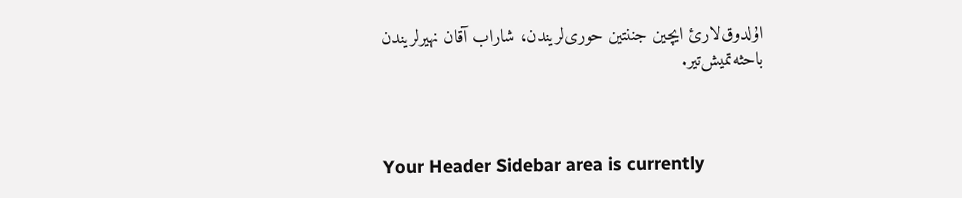اۇلدوق‌لارئ ایچین جننتین حوری‌لریندن، شاراب آقان نهیرلریندن باحثەتمیش‌تیر.



Your Header Sidebar area is currently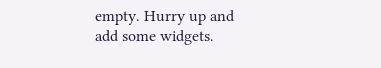empty. Hurry up and add some widgets.